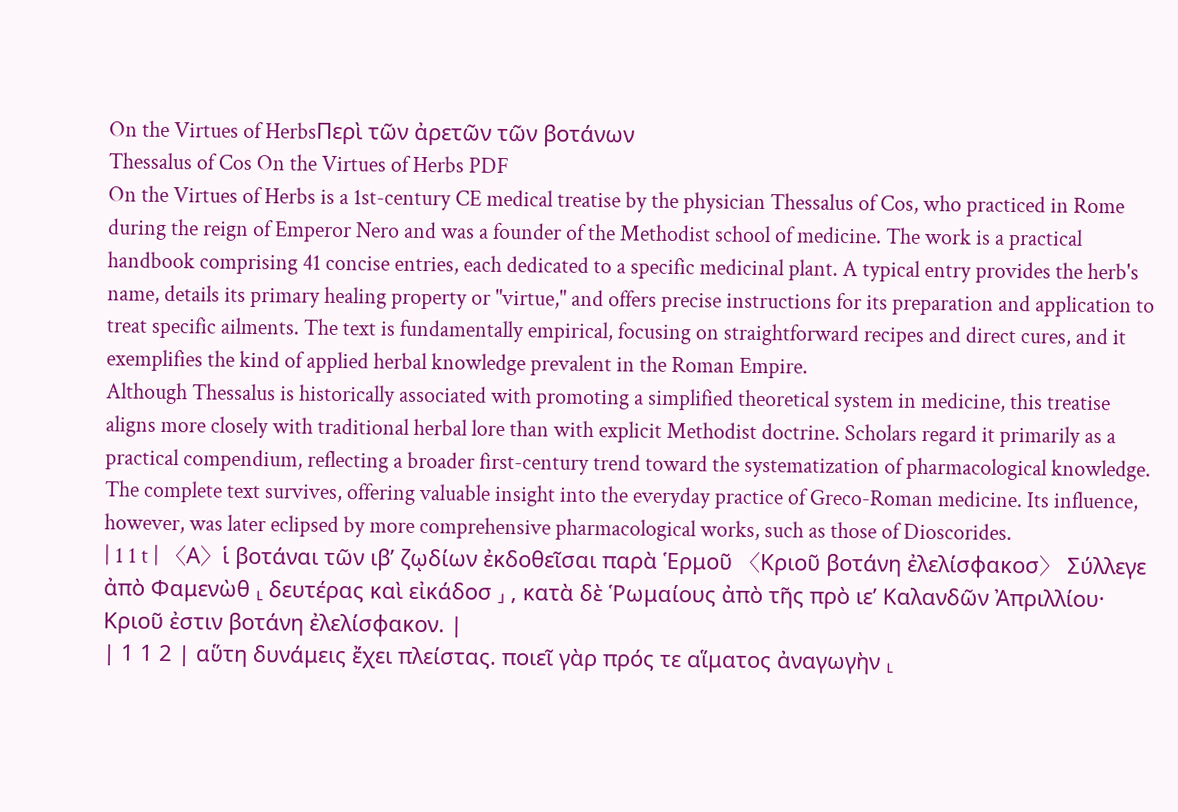On the Virtues of HerbsΠερὶ τῶν ἀρετῶν τῶν βοτάνων
Thessalus of Cos On the Virtues of Herbs PDF
On the Virtues of Herbs is a 1st-century CE medical treatise by the physician Thessalus of Cos, who practiced in Rome during the reign of Emperor Nero and was a founder of the Methodist school of medicine. The work is a practical handbook comprising 41 concise entries, each dedicated to a specific medicinal plant. A typical entry provides the herb's name, details its primary healing property or "virtue," and offers precise instructions for its preparation and application to treat specific ailments. The text is fundamentally empirical, focusing on straightforward recipes and direct cures, and it exemplifies the kind of applied herbal knowledge prevalent in the Roman Empire.
Although Thessalus is historically associated with promoting a simplified theoretical system in medicine, this treatise aligns more closely with traditional herbal lore than with explicit Methodist doctrine. Scholars regard it primarily as a practical compendium, reflecting a broader first-century trend toward the systematization of pharmacological knowledge. The complete text survives, offering valuable insight into the everyday practice of Greco-Roman medicine. Its influence, however, was later eclipsed by more comprehensive pharmacological works, such as those of Dioscorides.
| 1 1 t | 〈Α〉ἱ βοτάναι τῶν ιβʹ ζῳδίων ἐκδοθεῖσαι παρὰ Ἑρμοῦ 〈Κριοῦ βοτάνη ἐλελίσφακοσ〉 Σύλλεγε ἀπὸ Φαμενὼθ ⸤ δευτέρας καὶ εἰκάδοσ ⸥ , κατὰ δὲ Ῥωμαίους ἀπὸ τῆς πρὸ ιεʹ Καλανδῶν Ἀπριλλίου· Κριοῦ ἐστιν βοτάνη ἐλελίσφακον. |
| 1 1 2 | αὕτη δυνάμεις ἔχει πλείστας. ποιεῖ γὰρ πρός τε αἵματος ἀναγωγὴν ⸤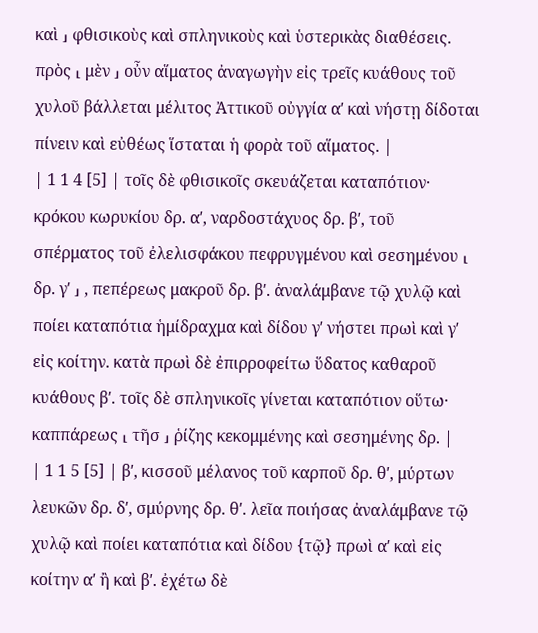καὶ ⸥ φθισικοὺς καὶ σπληνικοὺς καὶ ὑστερικὰς διαθέσεις. πρὸς ⸤ μὲν ⸥ οὖν αἵματος ἀναγωγὴν εἰς τρεῖς κυάθους τοῦ χυλοῦ βάλλεται μέλιτος Ἀττικοῦ οὐγγία αʹ καὶ νήστῃ δίδοται πίνειν καὶ εὐθέως ἵσταται ἡ φορὰ τοῦ αἵματος. |
| 1 1 4 [5] | τοῖς δὲ φθισικοῖς σκευάζεται καταπότιον· κρόκου κωρυκίου δρ. αʹ, ναρδοστάχυος δρ. βʹ, τοῦ σπέρματος τοῦ ἐλελισφάκου πεφρυγμένου καὶ σεσημένου ⸤ δρ. γʹ ⸥ , πεπέρεως μακροῦ δρ. βʹ. ἀναλάμβανε τῷ χυλῷ καὶ ποίει καταπότια ἡμίδραχμα καὶ δίδου γʹ νήστει πρωὶ καὶ γʹ εἰς κοίτην. κατὰ πρωὶ δὲ ἐπιρροφείτω ὕδατος καθαροῦ κυάθους βʹ. τοῖς δὲ σπληνικοῖς γίνεται καταπότιον οὕτω· καππάρεως ⸤ τῆσ ⸥ ῥίζης κεκομμένης καὶ σεσημένης δρ. |
| 1 1 5 [5] | βʹ, κισσοῦ μέλανος τοῦ καρποῦ δρ. θʹ, μύρτων λευκῶν δρ. δʹ, σμύρνης δρ. θʹ. λεῖα ποιήσας ἀναλάμβανε τῷ χυλῷ καὶ ποίει καταπότια καὶ δίδου {τῷ} πρωὶ αʹ καὶ εἰς κοίτην αʹ ἢ καὶ βʹ. ἐχέτω δὲ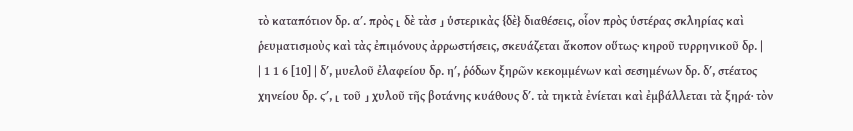τὸ καταπότιον δρ. αʹ. πρὸς ⸤ δὲ τὰσ ⸥ ὑστερικὰς {δὲ} διαθέσεις, οἷον πρὸς ὑστέρας σκληρίας καὶ ῥευματισμοὺς καὶ τὰς ἐπιμόνους ἀρρωστήσεις, σκευάζεται ἄκοπον οὕτως· κηροῦ τυρρηνικοῦ δρ. |
| 1 1 6 [10] | δʹ, μυελοῦ ἐλαφείου δρ. ηʹ, ῥόδων ξηρῶν κεκομμένων καὶ σεσημένων δρ. δʹ, στέατος χηνείου δρ. ϛʹ, ⸤ τοῦ ⸥ χυλοῦ τῆς βοτάνης κυάθους δʹ. τὰ τηκτὰ ἐνίεται καὶ ἐμβάλλεται τὰ ξηρά· τὸν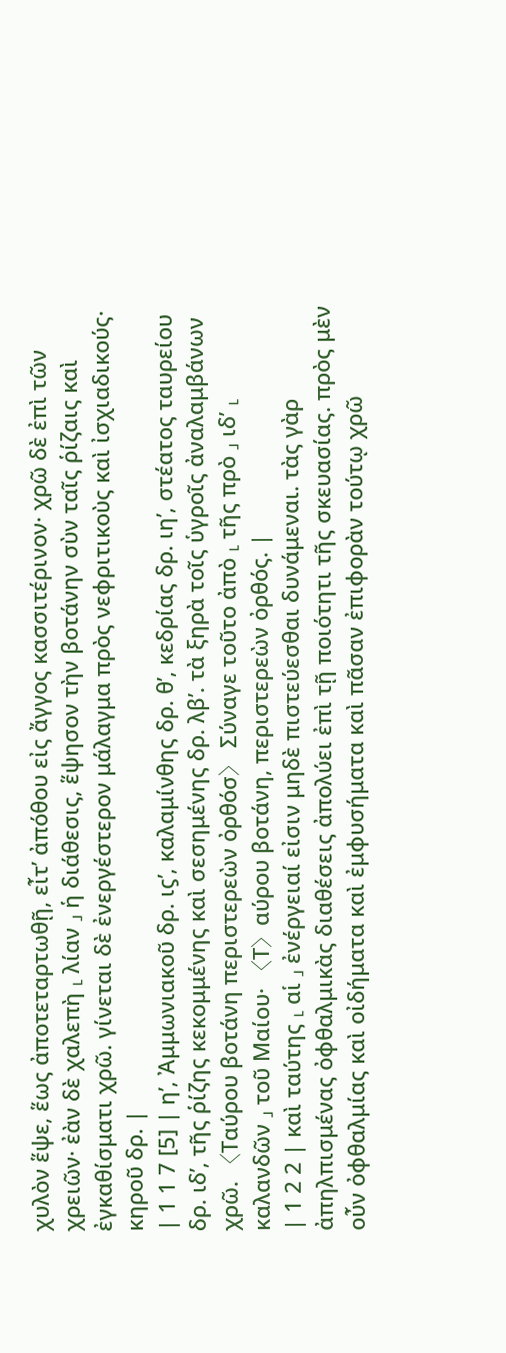χυλὸν ἕψε, ἕως ἀποτεταρτωθῇ, εἶτ’ ἀπόθου εἰς ἄγγος κασσιτέρινον· χρῶ δὲ ἐπὶ τῶν χρειῶν· ἐὰν δὲ χαλεπὴ ⸤ λίαν ⸥ ἡ διάθεσις, ἕψησον τὴν βοτάνην σὺν ταῖς ῥίζαις καὶ ἐγκαθίσματι χρῶ. γίνεται δὲ ἐνεργέστερον μάλαγμα πρὸς νεφριτικοὺς καὶ ἰσχιαδικούς· κηροῦ δρ. |
| 1 1 7 [5] | ηʹ, Ἀμμωνιακοῦ δρ. ιϛʹ, καλαμίνθης δρ. θʹ, κεδρίας δρ. ιηʹ, στέατος ταυρείου δρ. ιδʹ, τῆς ῥίζης κεκομμένης καὶ σεσημένης δρ. λβʹ. τὰ ξηρὰ τοῖς ὑγροῖς ἀναλαμβάνων χρῶ. 〈Ταύρου βοτάνη περιστερεὼν ὀρθόσ〉 Σύναγε τοῦτο ἀπὸ ⸤ τῆς πρὸ ⸥ ιδʹ ⸤ καλανδῶν ⸥ τοῦ Μαίου· 〈Τ〉αύρου βοτάνη, περιστερεὼν ὀρθός. |
| 1 2 2 | καὶ ταύτης ⸤ αἱ ⸥ ἐνέργειαί εἰσιν μηδὲ πιστεύεσθαι δυνάμεναι. τὰς γὰρ ἀπηλπισμένας ὀφθαλμικὰς διαθέσεις ἀπολύει ἐπὶ τῇ ποιότητι τῆς σκευασίας. πρὸς μὲν οὖν ὀφθαλμίας καὶ οἰδήματα καὶ ἐμφυσήματα καὶ πᾶσαν ἐπιφορὰν τούτῳ χρῶ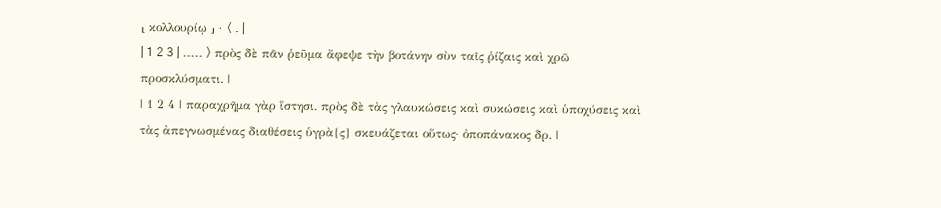⸤ κολλουρίῳ ⸥ · 〈 . |
| 1 2 3 | ..... 〉 πρὸς δὲ πᾶν ῥεῦμα ἄφεψε τὴν βοτάνην σὺν ταῖς ῥίζαις καὶ χρῶ προσκλύσματι. |
| 1 2 4 | παραχρῆμα γὰρ ἵστησι. πρὸς δὲ τὰς γλαυκώσεις καὶ συκώσεις καὶ ὑποχύσεις καὶ τὰς ἀπεγνωσμένας διαθέσεις ὑγρὰ{ς} σκευάζεται οὕτως· ὀποπάνακος δρ. |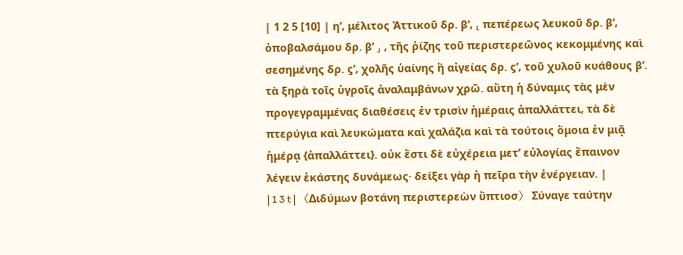| 1 2 5 [10] | ηʹ, μέλιτος Ἀττικοῦ δρ. βʹ, ⸤ πεπέρεως λευκοῦ δρ. βʹ, ὀποβαλσάμου δρ. βʹ ⸥ , τῆς ῥίζης τοῦ περιστερεῶνος κεκομμένης καὶ σεσημένης δρ. ϛʹ, χολῆς ὑαίνης ἢ αἰγείας δρ. ϛʹ, τοῦ χυλοῦ κυάθους βʹ. τὰ ξηρὰ τοῖς ὑγροῖς ἀναλαμβάνων χρῶ. αὕτη ἡ δύναμις τὰς μὲν προγεγραμμένας διαθέσεις ἐν τρισὶν ἡμέραις ἀπαλλάττει, τὰ δὲ πτερύγια καὶ λευκώματα καὶ χαλάζια καὶ τὰ τούτοις ὅμοια ἐν μιᾷ ἡμέρᾳ {ἀπαλλάττει}. οὐκ ἔστι δὲ εὐχέρεια μετ’ εὐλογίας ἔπαινον λέγειν ἑκάστης δυνάμεως· δείξει γὰρ ἡ πεῖρα τὴν ἐνέργειαν. |
| 1 3 t | 〈Διδύμων βοτάνη περιστερεὼν ὕπτιοσ〉 Σύναγε ταύτην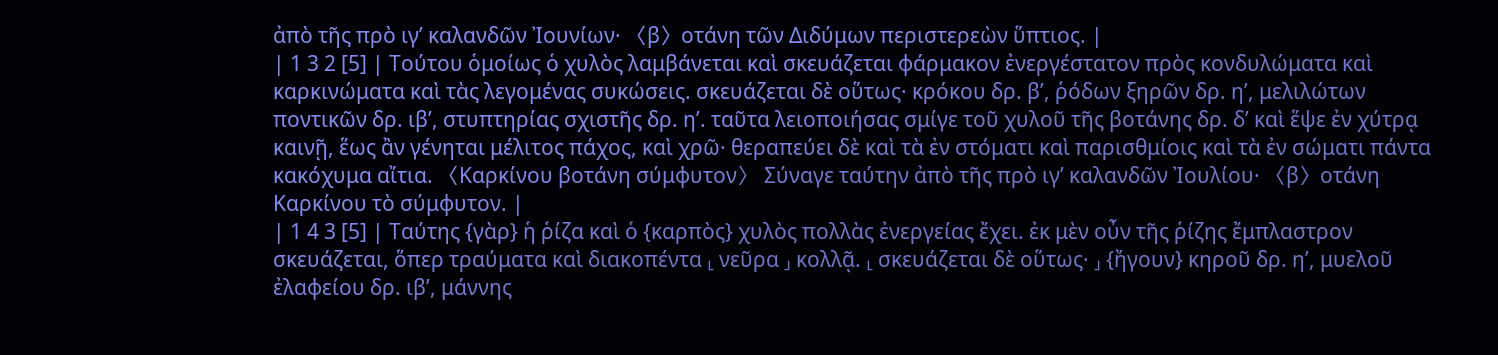ἀπὸ τῆς πρὸ ιγʹ καλανδῶν Ἰουνίων· 〈β〉οτάνη τῶν Διδύμων περιστερεὼν ὕπτιος. |
| 1 3 2 [5] | Τούτου ὁμοίως ὁ χυλὸς λαμβάνεται καὶ σκευάζεται φάρμακον ἐνεργέστατον πρὸς κονδυλώματα καὶ καρκινώματα καὶ τὰς λεγομένας συκώσεις. σκευάζεται δὲ οὕτως· κρόκου δρ. βʹ, ῥόδων ξηρῶν δρ. ηʹ, μελιλώτων ποντικῶν δρ. ιβʹ, στυπτηρίας σχιστῆς δρ. ηʹ. ταῦτα λειοποιήσας σμίγε τοῦ χυλοῦ τῆς βοτάνης δρ. δʹ καὶ ἕψε ἐν χύτρᾳ καινῇ, ἕως ἂν γένηται μέλιτος πάχος, καὶ χρῶ· θεραπεύει δὲ καὶ τὰ ἐν στόματι καὶ παρισθμίοις καὶ τὰ ἐν σώματι πάντα κακόχυμα αἴτια. 〈Καρκίνου βοτάνη σύμφυτον〉 Σύναγε ταύτην ἀπὸ τῆς πρὸ ιγʹ καλανδῶν Ἰουλίου· 〈β〉οτάνη Καρκίνου τὸ σύμφυτον. |
| 1 4 3 [5] | Ταύτης {γὰρ} ἡ ῥίζα καὶ ὁ {καρπὸς} χυλὸς πολλὰς ἐνεργείας ἔχει. ἐκ μὲν οὖν τῆς ῥίζης ἔμπλαστρον σκευάζεται, ὅπερ τραύματα καὶ διακοπέντα ⸤ νεῦρα ⸥ κολλᾷ. ⸤ σκευάζεται δὲ οὕτως· ⸥ {ἤγουν} κηροῦ δρ. ηʹ, μυελοῦ ἐλαφείου δρ. ιβʹ, μάννης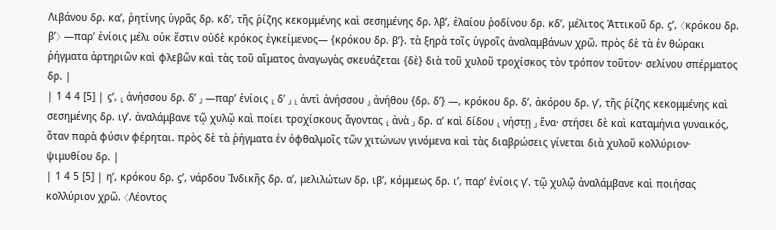Λιβάνου δρ. καʹ, ῥητίνης ὑγρᾶς δρ. κδʹ, τῆς ῥίζης κεκομμένης καὶ σεσημένης δρ. λβʹ, ἐλαίου ῥοδίνου δρ. κδʹ, μέλιτος Ἀττικοῦ δρ. ϛʹ, 〈κρόκου δρ. βʹ〉 —παρ’ ἐνίοις μέλι οὐκ ἔστιν οὐδὲ κρόκος ἐγκείμενος— {κρόκου δρ. βʹ}. τὰ ξηρὰ τοῖς ὑγροῖς ἀναλαμβάνων χρῶ. πρὸς δὲ τὰ ἐν θώρακι ῥήγματα ἀρτηριῶν καὶ φλεβῶν καὶ τὰς τοῦ αἵματος ἀναγωγὰς σκευάζεται {δὲ} διὰ τοῦ χυλοῦ τροχίσκος τὸν τρόπον τοῦτον· σελίνου σπέρματος δρ. |
| 1 4 4 [5] | ϛʹ, ⸤ ἀνήσσου δρ. δʹ ⸥ —παρ’ ἐνίοις ⸤ δ’ ⸥ ⸤ ἀντὶ ἀνήσσου ⸥ ἀνήθου {δρ. δʹ} —, κρόκου δρ. δʹ, ἀκόρου δρ. γʹ, τῆς ῥίζης κεκομμένης καὶ σεσημένης δρ. ιγʹ. ἀναλάμβανε τῷ χυλῷ καὶ ποίει τροχίσκους ἄγοντας ⸤ ἀνὰ ⸥ δρ. αʹ καὶ δίδου ⸤ νήστῃ ⸥ ἕνα· στήσει δὲ καὶ καταμήνια γυναικός, ὅταν παρὰ φύσιν φέρηται. πρὸς δὲ τὰ ῥήγματα ἐν ὀφθαλμοῖς τῶν χιτώνων γινόμενα καὶ τὰς διαβρώσεις γίνεται διὰ χυλοῦ κολλύριον· ψιμυθίου δρ. |
| 1 4 5 [5] | ηʹ, κρόκου δρ. ϛʹ, νάρδου Ἰνδικῆς δρ. αʹ, μελιλώτων δρ. ιβʹ, κόμμεως δρ. ιʹ, παρ’ ἐνίοις γʹ. τῷ χυλῷ ἀναλάμβανε καὶ ποιήσας κολλύριον χρῶ. 〈Λέοντος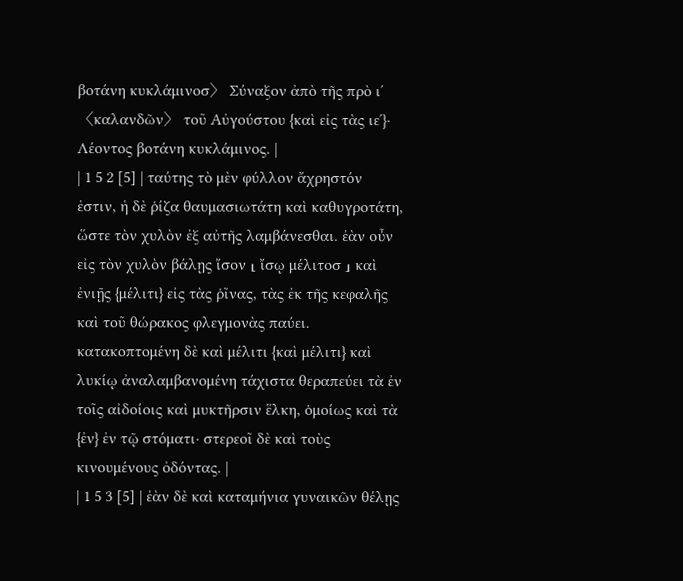βοτάνη κυκλάμινοσ〉 Σύναξον ἀπὸ τῆς πρὸ ιʹ 〈καλανδῶν〉 τοῦ Αὐγούστου {καὶ εἰς τὰς ιεʹ}· Λέοντος βοτάνη κυκλάμινος. |
| 1 5 2 [5] | ταύτης τὸ μὲν φύλλον ἄχρηστόν ἐστιν, ἡ δὲ ῥίζα θαυμασιωτάτη καὶ καθυγροτάτη, ὥστε τὸν χυλὸν ἐξ αὐτῆς λαμβάνεσθαι. ἐὰν οὖν εἰς τὸν χυλὸν βάλῃς ἴσον ⸤ ἴσῳ μέλιτοσ ⸥ καὶ ἐνιῇς {μέλιτι} εἰς τὰς ῥῖνας, τὰς ἐκ τῆς κεφαλῆς καὶ τοῦ θώρακος φλεγμονὰς παύει. κατακοπτομένη δὲ καὶ μέλιτι {καὶ μέλιτι} καὶ λυκίῳ ἀναλαμβανομένη τάχιστα θεραπεύει τὰ ἐν τοῖς αἰδοίοις καὶ μυκτῆρσιν ἕλκη, ὁμοίως καὶ τὰ {ἐν} ἐν τῷ στόματι· στερεοῖ δὲ καὶ τοὺς κινουμένους ὀδόντας. |
| 1 5 3 [5] | ἐὰν δὲ καὶ καταμήνια γυναικῶν θέλῃς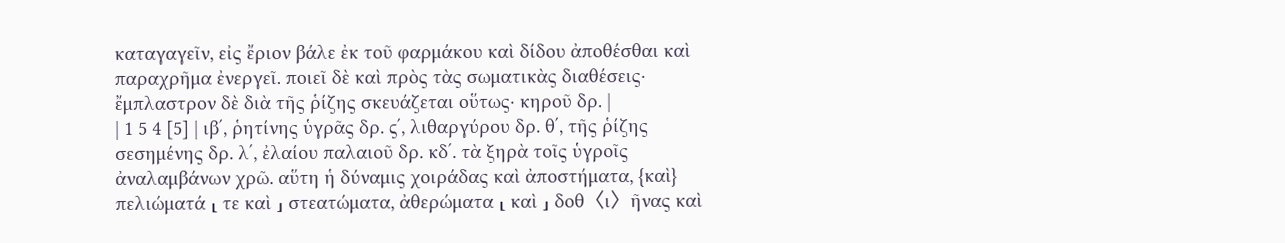καταγαγεῖν, εἰς ἔριον βάλε ἐκ τοῦ φαρμάκου καὶ δίδου ἀποθέσθαι καὶ παραχρῆμα ἐνεργεῖ. ποιεῖ δὲ καὶ πρὸς τὰς σωματικὰς διαθέσεις· ἔμπλαστρον δὲ διὰ τῆς ῥίζης σκευάζεται οὕτως· κηροῦ δρ. |
| 1 5 4 [5] | ιβʹ, ῥητίνης ὑγρᾶς δρ. ϛʹ, λιθαργύρου δρ. θʹ, τῆς ῥίζης σεσημένης δρ. λʹ, ἐλαίου παλαιοῦ δρ. κδʹ. τὰ ξηρὰ τοῖς ὑγροῖς ἀναλαμβάνων χρῶ. αὕτη ἡ δύναμις χοιράδας καὶ ἀποστήματα, {καὶ} πελιώματά ⸤ τε καὶ ⸥ στεατώματα, ἀθερώματα ⸤ καὶ ⸥ δοθ〈ι〉ῆνας καὶ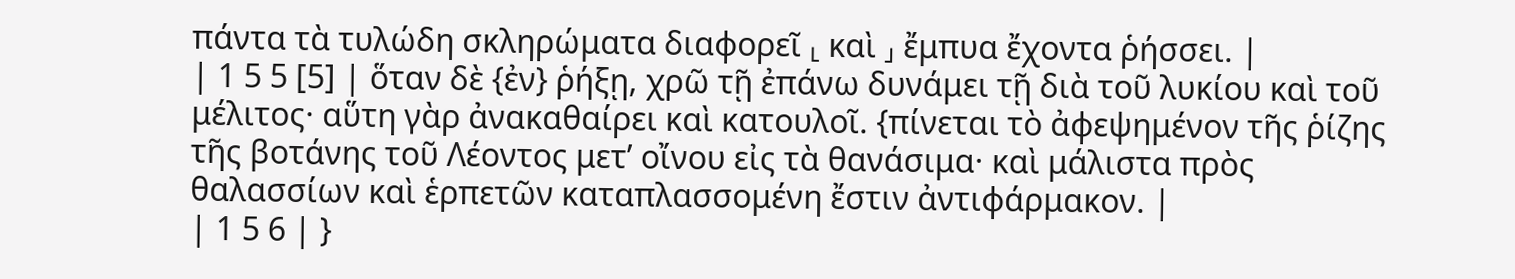πάντα τὰ τυλώδη σκληρώματα διαφορεῖ ⸤ καὶ ⸥ ἔμπυα ἔχοντα ῥήσσει. |
| 1 5 5 [5] | ὅταν δὲ {ἐν} ῥήξῃ, χρῶ τῇ ἐπάνω δυνάμει τῇ διὰ τοῦ λυκίου καὶ τοῦ μέλιτος· αὕτη γὰρ ἀνακαθαίρει καὶ κατουλοῖ. {πίνεται τὸ ἀφεψημένον τῆς ῥίζης τῆς βοτάνης τοῦ Λέοντος μετ’ οἴνου εἰς τὰ θανάσιμα· καὶ μάλιστα πρὸς θαλασσίων καὶ ἑρπετῶν καταπλασσομένη ἔστιν ἀντιφάρμακον. |
| 1 5 6 | }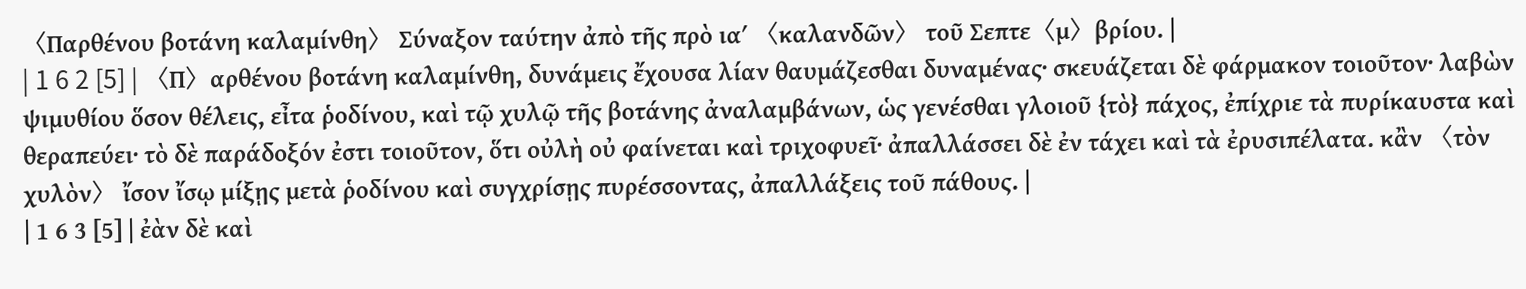〈Παρθένου βοτάνη καλαμίνθη〉 Σύναξον ταύτην ἀπὸ τῆς πρὸ ιαʹ 〈καλανδῶν〉 τοῦ Σεπτε〈μ〉βρίου. |
| 1 6 2 [5] | 〈Π〉αρθένου βοτάνη καλαμίνθη, δυνάμεις ἔχουσα λίαν θαυμάζεσθαι δυναμένας· σκευάζεται δὲ φάρμακον τοιοῦτον· λαβὼν ψιμυθίου ὅσον θέλεις, εἶτα ῥοδίνου, καὶ τῷ χυλῷ τῆς βοτάνης ἀναλαμβάνων, ὡς γενέσθαι γλοιοῦ {τὸ} πάχος, ἐπίχριε τὰ πυρίκαυστα καὶ θεραπεύει· τὸ δὲ παράδοξόν ἐστι τοιοῦτον, ὅτι οὐλὴ οὐ φαίνεται καὶ τριχοφυεῖ· ἀπαλλάσσει δὲ ἐν τάχει καὶ τὰ ἐρυσιπέλατα. κἂν 〈τὸν χυλὸν〉 ἴσον ἴσῳ μίξῃς μετὰ ῥοδίνου καὶ συγχρίσῃς πυρέσσοντας, ἀπαλλάξεις τοῦ πάθους. |
| 1 6 3 [5] | ἐὰν δὲ καὶ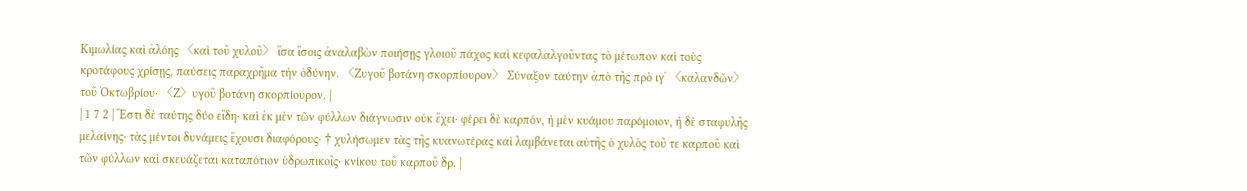Κιμωλίας καὶ ἀλόης 〈καὶ τοῦ χυλοῦ〉 ἴσα ἴσοις ἀναλαβὼν ποιήσῃς γλοιοῦ πάχος καὶ κεφαλαλγοῦντας τὸ μέτωπον καὶ τοὺς κροτάφους χρίσῃς, παύσεις παραχρῆμα τὴν ὀδύνην. 〈Ζυγοῦ βοτάνη σκορπίουρον〉 Σύναξον ταύτην ἀπὸ τῆς πρὸ ιγʹ 〈καλανδῶν〉 τοῦ Ὀκτωβρίου· 〈Ζ〉υγοῦ βοτάνη σκορπίουρον. |
| 1 7 2 | Ἔστι δὲ ταύτης δύο εἴδη· καὶ ἐκ μὲν τῶν φύλλων διάγνωσιν οὐκ ἔχει· φέρει δὲ καρπόν, ἡ μὲν κυάμου παρόμοιον, ἡ δὲ σταφυλῆς μελαίνης· τὰς μέντοι δυνάμεις ἔχουσι διαφόρους· † χυλήσωμεν τὰς τῆς κυανωτέρας καὶ λαμβάνεται αὐτῆς ὁ χυλὸς τοῦ τε καρποῦ καὶ τῶν φύλλων καὶ σκευάζεται καταπότιον ὑδρωπικοῖς· κνίκου τοῦ καρποῦ δρ. |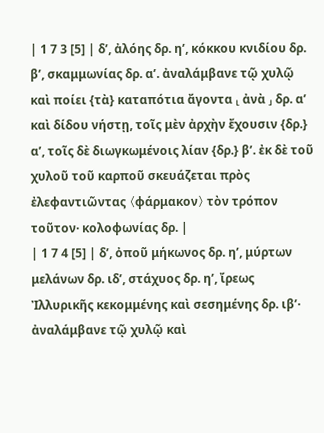| 1 7 3 [5] | δʹ, ἀλόης δρ. ηʹ, κόκκου κνιδίου δρ. βʹ, σκαμμωνίας δρ. αʹ. ἀναλάμβανε τῷ χυλῷ καὶ ποίει {τὰ} καταπότια ἄγοντα ⸤ ἀνὰ ⸥ δρ. αʹ καὶ δίδου νήστῃ, τοῖς μὲν ἀρχὴν ἔχουσιν {δρ.} αʹ, τοῖς δὲ διωγκωμένοις λίαν {δρ.} βʹ. ἐκ δὲ τοῦ χυλοῦ τοῦ καρποῦ σκευάζεται πρὸς ἐλεφαντιῶντας 〈φάρμακον〉 τὸν τρόπον τοῦτον· κολοφωνίας δρ. |
| 1 7 4 [5] | δʹ, ὀποῦ μήκωνος δρ. ηʹ, μύρτων μελάνων δρ. ιδʹ, στάχυος δρ. ηʹ, ἴρεως Ἰλλυρικῆς κεκομμένης καὶ σεσημένης δρ. ιβʹ· ἀναλάμβανε τῷ χυλῷ καὶ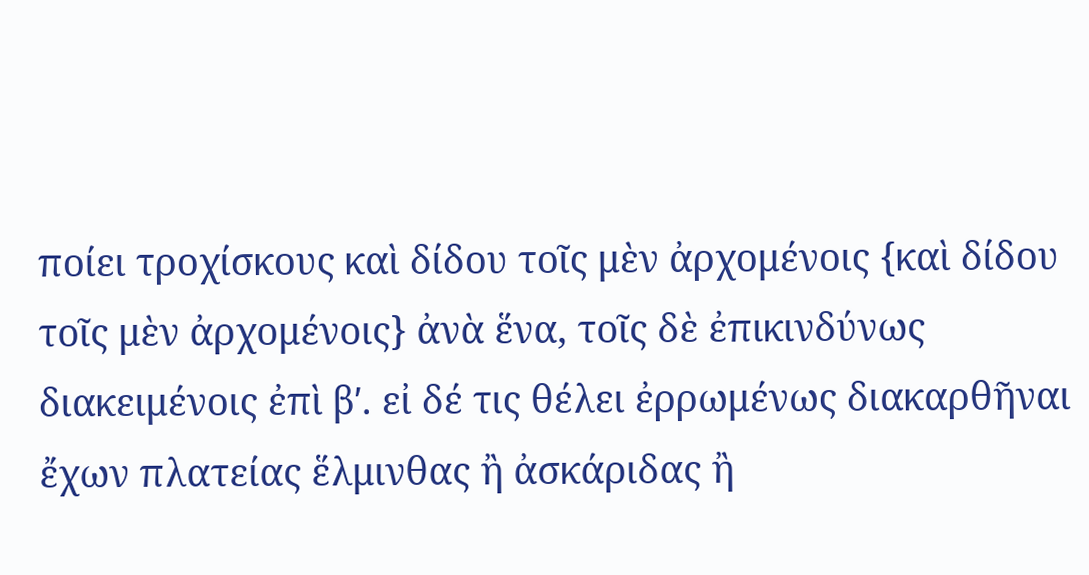ποίει τροχίσκους καὶ δίδου τοῖς μὲν ἀρχομένοις {καὶ δίδου τοῖς μὲν ἀρχομένοις} ἀνὰ ἕνα, τοῖς δὲ ἐπικινδύνως διακειμένοις ἐπὶ βʹ. εἰ δέ τις θέλει ἐρρωμένως διακαρθῆναι ἔχων πλατείας ἕλμινθας ἢ ἀσκάριδας ἢ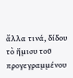ἄλλα τινά, δίδου τὸ ἥμισυ τοῦ προγεγραμμένου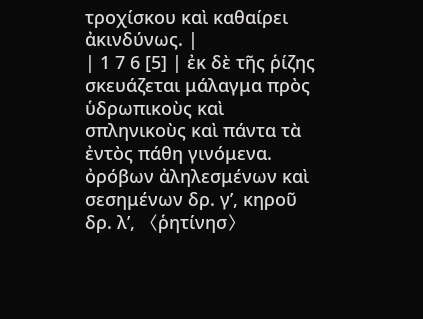τροχίσκου καὶ καθαίρει ἀκινδύνως. |
| 1 7 6 [5] | ἐκ δὲ τῆς ῥίζης σκευάζεται μάλαγμα πρὸς ὑδρωπικοὺς καὶ σπληνικοὺς καὶ πάντα τὰ ἐντὸς πάθη γινόμενα. ὀρόβων ἀληλεσμένων καὶ σεσημένων δρ. γʹ, κηροῦ δρ. λʹ, 〈ῥητίνησ〉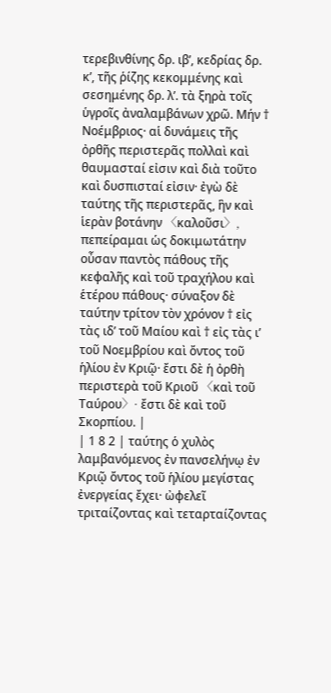τερεβινθίνης δρ. ιβʹ, κεδρίας δρ. κʹ, τῆς ῥίζης κεκομμένης καὶ σεσημένης δρ. λʹ. τὰ ξηρὰ τοῖς ὑγροῖς ἀναλαμβάνων χρῶ. Μήν † Νοέμβριος· αἱ δυνάμεις τῆς ὀρθῆς περιστερᾶς πολλαὶ καὶ θαυμασταί εἰσιν καὶ διὰ τοῦτο καὶ δυσπισταί εἰσιν· ἐγὼ δὲ ταύτης τῆς περιστερᾶς, ἣν καὶ ἱερὰν βοτάνην 〈καλοῦσι〉, πεπείραμαι ὡς δοκιμωτάτην οὖσαν παντὸς πάθους τῆς κεφαλῆς καὶ τοῦ τραχήλου καὶ ἑτέρου πάθους· σύναξον δὲ ταύτην τρίτον τὸν χρόνον † εἰς τὰς ιδʹ τοῦ Μαίου καὶ † εἰς τὰς ιʹ τοῦ Νοεμβρίου καὶ ὄντος τοῦ ἡλίου ἐν Κριῷ· ἔστι δὲ ἡ ὀρθὴ περιστερὰ τοῦ Κριοῦ 〈καὶ τοῦ Ταύρου〉· ἔστι δὲ καὶ τοῦ Σκορπίου. |
| 1 8 2 | ταύτης ὁ χυλὸς λαμβανόμενος ἐν πανσελήνῳ ἐν Κριῷ ὄντος τοῦ ἡλίου μεγίστας ἐνεργείας ἔχει· ὠφελεῖ τριταίζοντας καὶ τεταρταίζοντας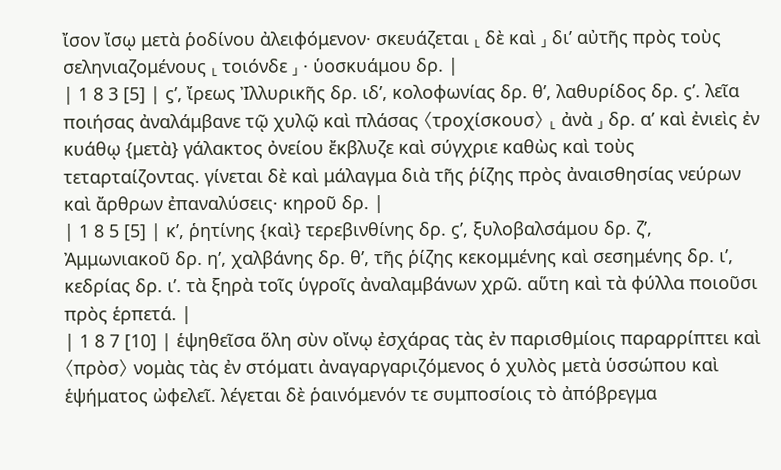ἴσον ἴσῳ μετὰ ῥοδίνου ἀλειφόμενον· σκευάζεται ⸤ δὲ καὶ ⸥ δι’ αὐτῆς πρὸς τοὺς σεληνιαζομένους ⸤ τοιόνδε ⸥ · ὑοσκυάμου δρ. |
| 1 8 3 [5] | ϛʹ, ἴρεως Ἰλλυρικῆς δρ. ιδʹ, κολοφωνίας δρ. θʹ, λαθυρίδος δρ. ϛʹ. λεῖα ποιήσας ἀναλάμβανε τῷ χυλῷ καὶ πλάσας 〈τροχίσκουσ〉 ⸤ ἀνὰ ⸥ δρ. αʹ καὶ ἐνιεὶς ἐν κυάθῳ {μετὰ} γάλακτος ὀνείου ἔκβλυζε καὶ σύγχριε καθὼς καὶ τοὺς τεταρταίζοντας. γίνεται δὲ καὶ μάλαγμα διὰ τῆς ῥίζης πρὸς ἀναισθησίας νεύρων καὶ ἄρθρων ἐπαναλύσεις· κηροῦ δρ. |
| 1 8 5 [5] | κʹ, ῥητίνης {καὶ} τερεβινθίνης δρ. ϛʹ, ξυλοβαλσάμου δρ. ζʹ, Ἀμμωνιακοῦ δρ. ηʹ, χαλβάνης δρ. θʹ, τῆς ῥίζης κεκομμένης καὶ σεσημένης δρ. ιʹ, κεδρίας δρ. ιʹ. τὰ ξηρὰ τοῖς ὑγροῖς ἀναλαμβάνων χρῶ. αὕτη καὶ τὰ φύλλα ποιοῦσι πρὸς ἑρπετά. |
| 1 8 7 [10] | ἑψηθεῖσα ὅλη σὺν οἴνῳ ἐσχάρας τὰς ἐν παρισθμίοις παραρρίπτει καὶ 〈πρὸσ〉 νομὰς τὰς ἐν στόματι ἀναγαργαριζόμενος ὁ χυλὸς μετὰ ὑσσώπου καὶ ἑψήματος ὠφελεῖ. λέγεται δὲ ῥαινόμενόν τε συμποσίοις τὸ ἀπόβρεγμα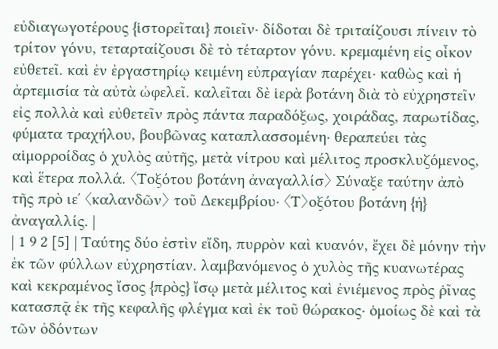εὐδιαγωγοτέρους {ἱστορεῖται} ποιεῖν· δίδοται δὲ τριταίζουσι πίνειν τὸ τρίτον γόνυ, τεταρταίζουσι δὲ τὸ τέταρτον γόνυ. κρεμαμένη εἰς οἶκον εὐθετεῖ. καὶ ἐν ἐργαστηρίῳ κειμένη εὐπραγίαν παρέχει· καθὼς καὶ ἡ ἀρτεμισία τὰ αὐτὰ ὠφελεῖ. καλεῖται δὲ ἱερὰ βοτάνη διὰ τὸ εὐχρηστεῖν εἰς πολλὰ καὶ εὐθετεῖν πρὸς πάντα παραδόξως, χοιράδας, παρωτίδας, φύματα τραχήλου, βουβῶνας καταπλασσομένη· θεραπεύει τὰς αἱμορροίδας ὁ χυλὸς αὐτῆς, μετὰ νίτρου καὶ μέλιτος προσκλυζόμενος, καὶ ἕτερα πολλά. 〈Τοξότου βοτάνη ἀναγαλλίσ〉 Σύναξε ταύτην ἀπὸ τῆς πρὸ ιεʹ 〈καλανδῶν〉 τοῦ Δεκεμβρίου· 〈Τ〉οξότου βοτάνη {ἡ} ἀναγαλλίς. |
| 1 9 2 [5] | Ταύτης δύο ἐστὶν εἴδη, πυρρὸν καὶ κυανόν, ἔχει δὲ μόνην τὴν ἐκ τῶν φύλλων εὐχρηστίαν. λαμβανόμενος ὁ χυλὸς τῆς κυανωτέρας καὶ κεκραμένος ἴσος {πρὸς} ἴσῳ μετὰ μέλιτος καὶ ἐνιέμενος πρὸς ῥῖνας κατασπᾷ ἐκ τῆς κεφαλῆς φλέγμα καὶ ἐκ τοῦ θώρακος· ὁμοίως δὲ καὶ τὰ τῶν ὀδόντων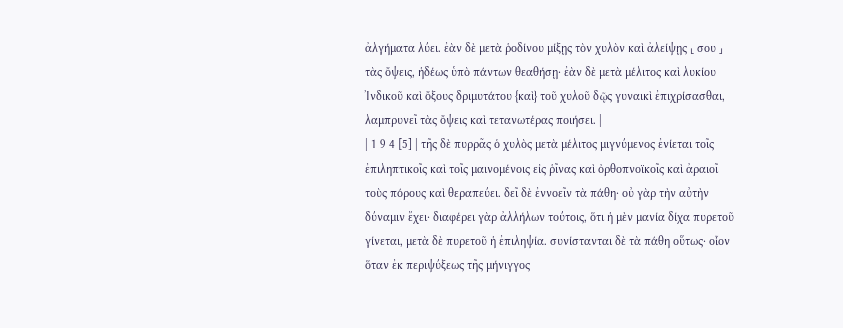ἀλγήματα λύει. ἐὰν δὲ μετὰ ῥοδίνου μίξῃς τὸν χυλὸν καὶ ἀλείψῃς ⸤ σου ⸥ τὰς ὄψεις, ἡδέως ὑπὸ πάντων θεαθήσῃ· ἐὰν δὲ μετὰ μέλιτος καὶ λυκίου Ἰνδικοῦ καὶ ὄξους δριμυτάτου {καὶ} τοῦ χυλοῦ δῷς γυναικὶ ἐπιχρίσασθαι, λαμπρυνεῖ τὰς ὄψεις καὶ τετανωτέρας ποιήσει. |
| 1 9 4 [5] | τῆς δὲ πυρρᾶς ὁ χυλὸς μετὰ μέλιτος μιγνύμενος ἐνίεται τοῖς ἐπιληπτικοῖς καὶ τοῖς μαινομένοις εἰς ῥῖνας καὶ ὀρθοπνοϊκοῖς καὶ ἀραιοῖ τοὺς πόρους καὶ θεραπεύει. δεῖ δὲ ἐννοεῖν τὰ πάθη· οὐ γὰρ τὴν αὐτὴν δύναμιν ἔχει· διαφέρει γὰρ ἀλλήλων τούτοις, ὅτι ἡ μὲν μανία δίχα πυρετοῦ γίνεται, μετὰ δὲ πυρετοῦ ἡ ἐπιληψία. συνίστανται δὲ τὰ πάθη οὕτως· οἷον ὅταν ἐκ περιψύξεως τῆς μήνιγγος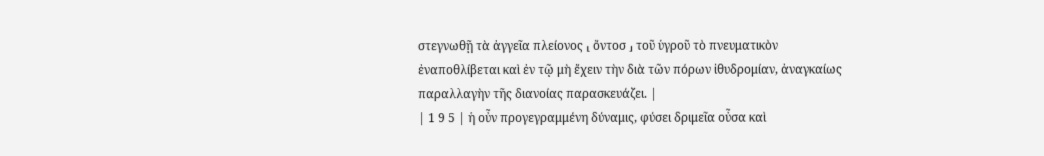στεγνωθῇ τὰ ἀγγεῖα πλείονος ⸤ ὄντοσ ⸥ τοῦ ὑγροῦ τὸ πνευματικὸν ἐναποθλίβεται καὶ ἐν τῷ μὴ ἔχειν τὴν διὰ τῶν πόρων ἰθυδρομίαν, ἀναγκαίως παραλλαγὴν τῆς διανοίας παρασκευάζει. |
| 1 9 5 | ἡ οὖν προγεγραμμένη δύναμις, φύσει δριμεῖα οὖσα καὶ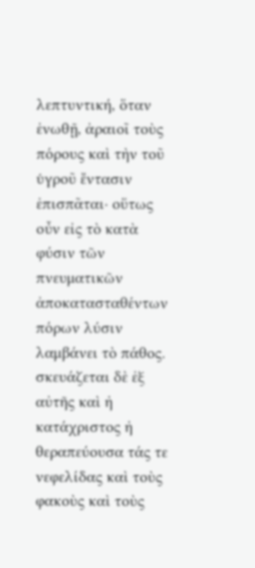λεπτυντική, ὅταν ἐνωθῇ, ἀραιοῖ τοὺς πόρους καὶ τὴν τοῦ ὑγροῦ ἔντασιν ἐπισπᾶται· οὕτως οὖν εἰς τὸ κατὰ φύσιν τῶν πνευματικῶν ἀποκατασταθέντων πόρων λύσιν λαμβάνει τὸ πάθος. σκευάζεται δὲ ἐξ αὐτῆς καὶ ἡ κατάχριστος ἡ θεραπεύουσα τάς τε νεφελίδας καὶ τοὺς φακοὺς καὶ τοὺς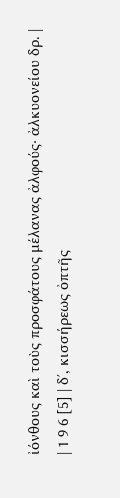ἰόνθους καὶ τοὺς προσφάτους μέλανας ἀλφούς· ἀλκυονείου δρ. |
| 1 9 6 [5] | δʹ, κισσήρεως ὀπτῆς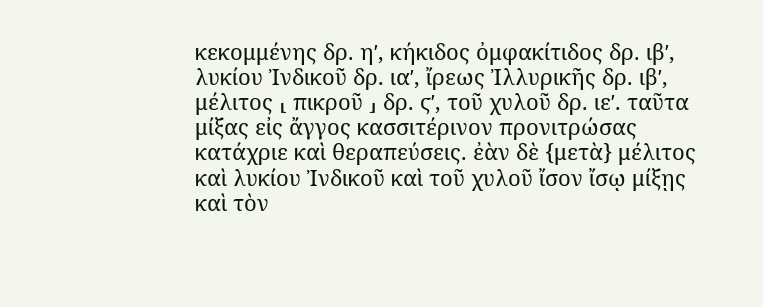κεκομμένης δρ. ηʹ, κήκιδος ὀμφακίτιδος δρ. ιβʹ, λυκίου Ἰνδικοῦ δρ. ιαʹ, ἴρεως Ἰλλυρικῆς δρ. ιβʹ, μέλιτος ⸤ πικροῦ ⸥ δρ. ϛʹ, τοῦ χυλοῦ δρ. ιεʹ. ταῦτα μίξας εἰς ἄγγος κασσιτέρινον προνιτρώσας κατάχριε καὶ θεραπεύσεις. ἐὰν δὲ {μετὰ} μέλιτος καὶ λυκίου Ἰνδικοῦ καὶ τοῦ χυλοῦ ἴσον ἴσῳ μίξῃς καὶ τὸν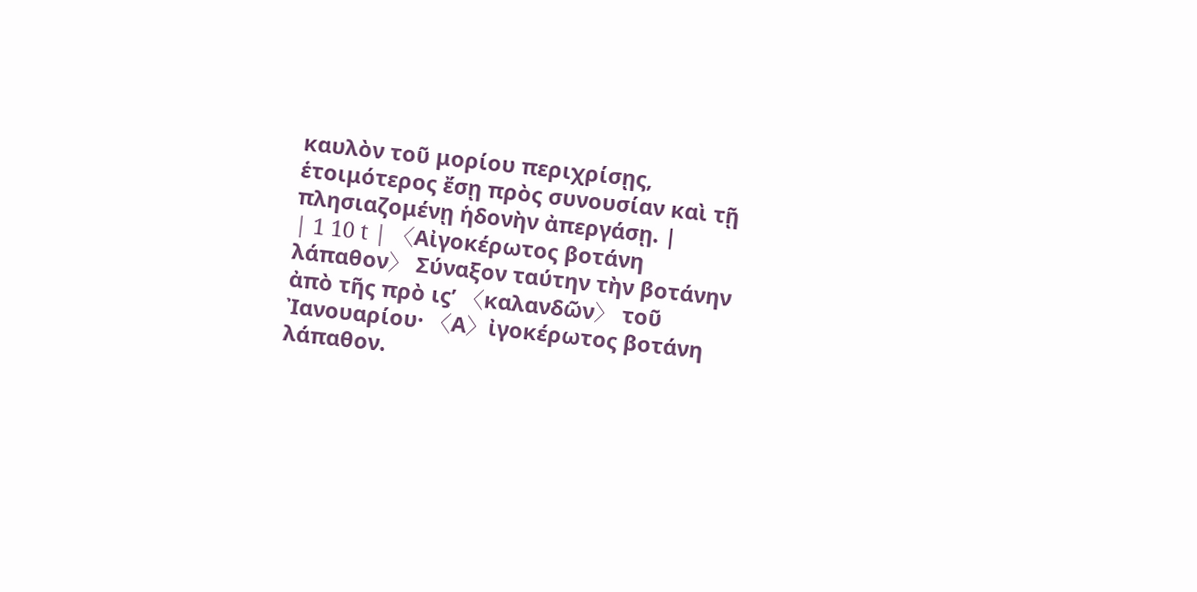καυλὸν τοῦ μορίου περιχρίσῃς, ἑτοιμότερος ἔσῃ πρὸς συνουσίαν καὶ τῇ πλησιαζομένῃ ἡδονὴν ἀπεργάσῃ. |
| 1 10 t | 〈Αἰγοκέρωτος βοτάνη λάπαθον〉 Σύναξον ταύτην τὴν βοτάνην ἀπὸ τῆς πρὸ ιϛʹ 〈καλανδῶν〉 τοῦ Ἰανουαρίου· 〈Α〉ἰγοκέρωτος βοτάνη λάπαθον.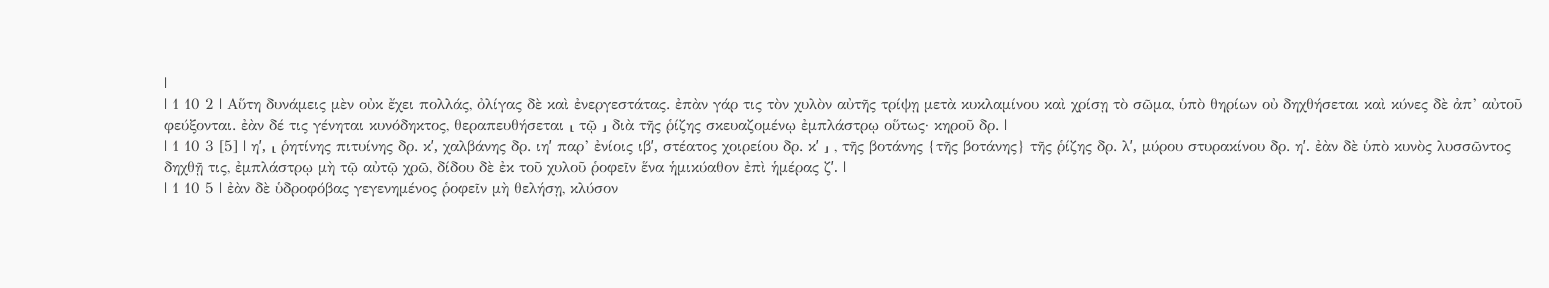|
| 1 10 2 | Αὕτη δυνάμεις μὲν οὐκ ἔχει πολλάς, ὀλίγας δὲ καὶ ἐνεργεστάτας. ἐπὰν γάρ τις τὸν χυλὸν αὐτῆς τρίψῃ μετὰ κυκλαμίνου καὶ χρίσῃ τὸ σῶμα, ὑπὸ θηρίων οὐ δηχθήσεται καὶ κύνες δὲ ἀπ’ αὐτοῦ φεύξονται. ἐὰν δέ τις γένηται κυνόδηκτος, θεραπευθήσεται ⸤ τῷ ⸥ διὰ τῆς ῥίζης σκευαζομένῳ ἐμπλάστρῳ οὕτως· κηροῦ δρ. |
| 1 10 3 [5] | ηʹ, ⸤ ῥητίνης πιτυίνης δρ. κʹ, χαλβάνης δρ. ιηʹ παρ’ ἐνίοις ιβʹ, στέατος χοιρείου δρ. κʹ ⸥ , τῆς βοτάνης {τῆς βοτάνης} τῆς ῥίζης δρ. λʹ, μύρου στυρακίνου δρ. ηʹ. ἐὰν δὲ ὑπὸ κυνὸς λυσσῶντος δηχθῇ τις, ἐμπλάστρῳ μὴ τῷ αὐτῷ χρῶ, δίδου δὲ ἐκ τοῦ χυλοῦ ῥοφεῖν ἕνα ἡμικύαθον ἐπὶ ἡμέρας ζʹ. |
| 1 10 5 | ἐὰν δὲ ὑδροφόβας γεγενημένος ῥοφεῖν μὴ θελήσῃ, κλύσον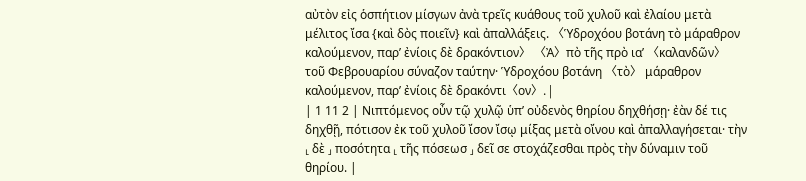αὐτὸν εἰς ὁσπήτιον μίσγων ἀνὰ τρεῖς κυάθους τοῦ χυλοῦ καὶ ἐλαίου μετὰ μέλιτος ἴσα {καὶ δὸς ποιεῖν} καὶ ἀπαλλάξεις. 〈Ὑδροχόου βοτάνη τὸ μάραθρον καλούμενον, παρ’ ἐνίοις δὲ δρακόντιον〉 〈Ἀ〉πὸ τῆς πρὸ ιαʹ 〈καλανδῶν〉 τοῦ Φεβρουαρίου σύναζον ταύτην· Ὑδροχόου βοτάνη 〈τὸ〉 μάραθρον καλούμενον, παρ’ ἐνίοις δὲ δρακόντι〈ον〉. |
| 1 11 2 | Νιπτόμενος οὖν τῷ χυλῷ ὑπ’ οὐδενὸς θηρίου δηχθήσῃ· ἐὰν δέ τις δηχθῇ, πότισον ἐκ τοῦ χυλοῦ ἴσον ἴσῳ μίξας μετὰ οἴνου καὶ ἀπαλλαγήσεται· τὴν ⸤ δὲ ⸥ ποσότητα ⸤ τῆς πόσεωσ ⸥ δεῖ σε στοχάζεσθαι πρὸς τὴν δύναμιν τοῦ θηρίου. |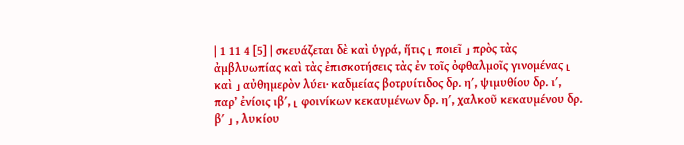| 1 11 4 [5] | σκευάζεται δὲ καὶ ὑγρά, ἥτις ⸤ ποιεῖ ⸥ πρὸς τὰς ἀμβλυωπίας καὶ τὰς ἐπισκοτήσεις τὰς ἐν τοῖς ὀφθαλμοῖς γινομένας ⸤ καὶ ⸥ αὐθημερὸν λύει· καδμείας βοτρυίτιδος δρ. ηʹ, ψιμυθίου δρ. ιʹ, παρ’ ἐνίοις ιβʹ, ⸤ φοινίκων κεκαυμένων δρ. ηʹ, χαλκοῦ κεκαυμένου δρ. βʹ ⸥ , λυκίου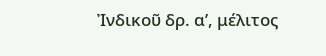Ἰνδικοῦ δρ. αʹ, μέλιτος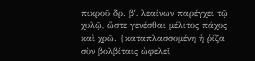πικροῦ δρ. βʹ. λεαίνων παρέγχει τῷ χυλῷ, ὥστε γενέσθαι μέλιτος πάχος καὶ χρῶ. {καταπλασσομένη ἡ ῥίζα σὺν βολβίταις ὠφελεῖ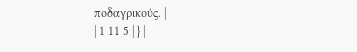ποδαγρικούς. |
| 1 11 5 | } |